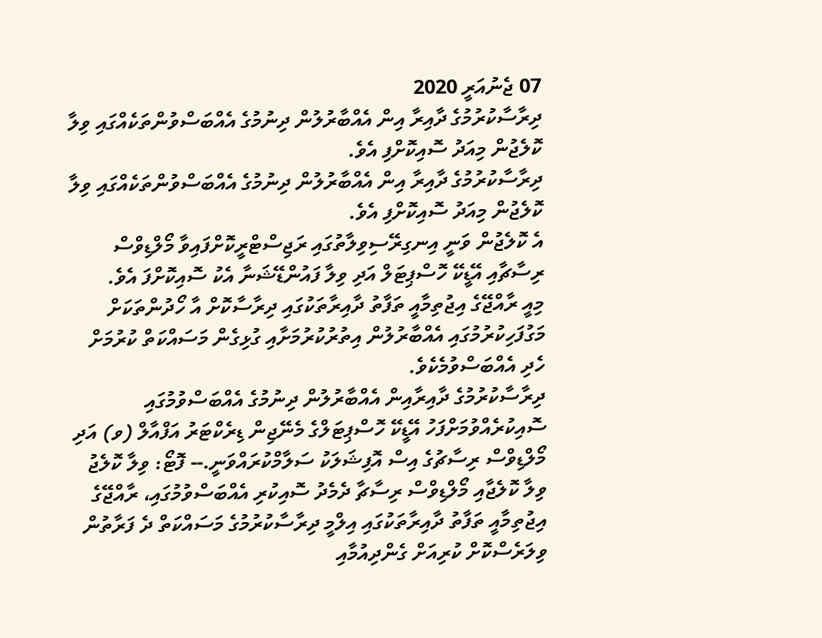07 ޖެނުއަރީ 2020
ދިރާސާކުރުމުގެ ދާއިރާ އިން އެއްބާރުލުން ދިނުމުގެ އެއްބަސްވުންތަކެއްގައި ވިލާ ކޮލެޖުން މިއަދު ސޮއިކޮށްފި އެވެ.
ދިރާސާކުރުމުގެ ދާއިރާ އިން އެއްބާރުލުން ދިނުމުގެ އެއްބަސްވުންތަކެއްގައި ވިލާ ކޮލެޖުން މިއަދު ސޮއިކޮށްފި އެވެ.
އެ ކޮލެޖުން ވަނީ އިނގިރޭސިވިލާތުގައި ރަޖިސްޓްރީކޮށްފައިވާ މޯލްޑިވްސް ރިސާޗާއި އޭޑީކޭ ހޮސްޕިޓަލް އަދި ވިލާ ފައުންޑޭޝަނާ އެކު ސޮއިކޮށްފަ އެވެ.
މިއީ ރާއްޖޭގެ އިޖުތިމާއީ ތަފާތު ދާއިރާތަކުގައި ދިރާސާކޮށް އާ ހޯދުންތަކަށް މަގުފަހިކުރުމުގައި އެއްބާރުލުން އިތުރުކުރުމަށާއި ގުޅިގެން މަސައްކަތް ކުރުމަށް ހެދި އެއްބަސްވުމެކެވެ.
ދިރާސާކުރުމުގެ ދާއިރާއިން އެއްބާރުލުން ދިނުމުގެ އެއްބަސްވުމުގައި ސޮއިކުރެއްވުމަށްފަހު އޭޑީކޭ ހޮސްޕިޓަލްގެ މެނޭޖިން ޑިރެކްޓަރު އަފްއާލް (ވ) އަދި މޯލްޑިވްސް ރިސާޗުގެ އިސް އޮފިޝަލަކު ސަލާމްކުރައްވަނީ.-- ފޮޓޯ: ވިލާ ކޮލެޖު
ވިލާ ކޮލެޖާއި މޯލްޑިވްސް ރިސާޗާ ދެމެދު ސޮއިކުރި އެއްބަސްވުމުގައި، ރާއްޖޭގެ އިޖުތިމާއީ ތަފާތު ދާއިރާތަކުގައި އިލްމީ ދިރާސާކުރުމުގެ މަސައްކަތް ދެ ފަރާތުން ވިލަރެސްކޮށް ކުރިއަށް ގެންދިއުމާއި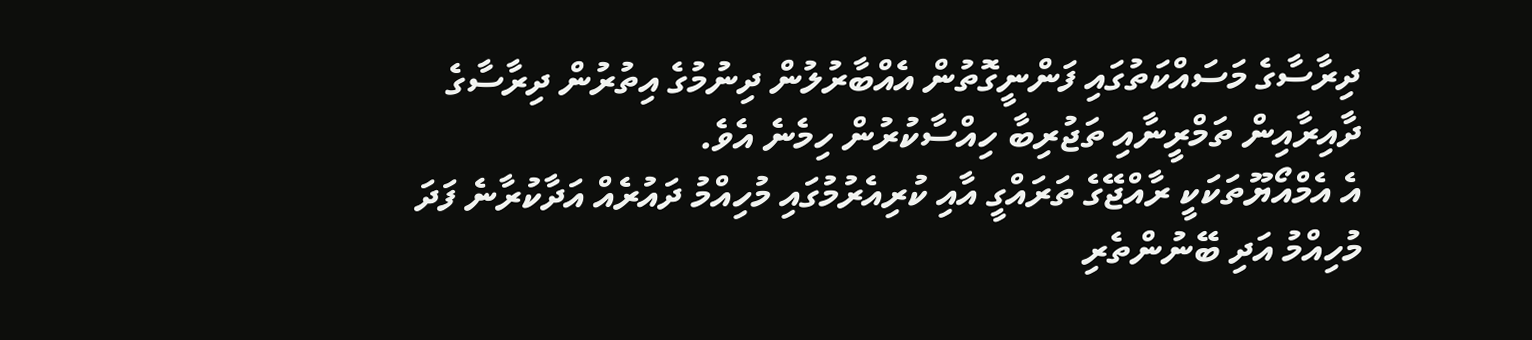ދިރާސާގެ މަސައްކަތުގައި ފަންނީގޮތުން އެއްބާރުލުން ދިނުމުގެ އިތުރުން ދިރާސާގެ ދާއިރާއިން ތަމްރީނާއި ތަޖުރިބާ ހިއްސާކުރުން ހިމެނެ އެވެ.
އެ އެމްއޯޔޫތަކަކީ ރާއްޖޭގެ ތަރައްގީ އާއި ކުރިއެރުމުގައި މުހިއްމު ދައުރެއް އަދާކުރާނެ ފަދަ މުހިއްމު އަދި ބޭނުންތެރި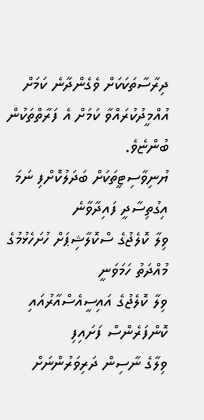ދިރާސާތަކަކަށް ވެގެންދާނެ ކަމަށް އުއްމީދުކުރައްވާ ކަމަށް އެ ފަރާތްތަކުން ބުންޏެވެ.
ޔުނިވާސިޓީތަކަށް ބަދަލުކޮށްފި ނަމަ އިގުތިސާދީ ފައިދާވާނެ
ވިލާ ކޮލެޖުގެ ސްކޮލާޝިޕަށް ހުށަހެޅުމުގެ މުއްދަތު ހަމަވަނީ
ވިލާ ކޮލެޖުގެ އައިސީއެސްއާރުއައި ކޮންފަރެންސް ފަށައިފި
ވިލާގެ ނާސިން ދަރިވަރުންނަށް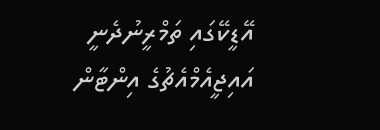އޭޑީކޭގައި ތަމްރީނުދެނީ
އައިޖީއެމްއެޗުގެ އިންޓާން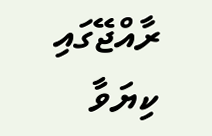ރާއްޖޭގައި ކިޔަވާ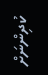ކުދިންނަށް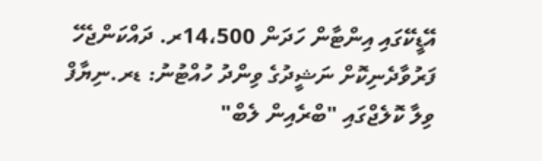އޭޑީކޭގައި އިންޓާން ހަދަން 14،500ރ. ދައްކަންޖެހޭ
ފަރުވާދެނިކޮށް ނަޝީދުގެ ވިންދު ހުއްޓުނު: ޑރ.ނިޔާފް
ވިލާ ކޮލެޖްގައި "ބްރެއިން ލެބް"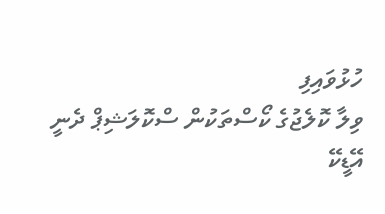ހުޅުވައިފި
ވިލާ ކޮލެޖުގެ ކޯސްތަކުން ސްކޮލަޝިޕް ދެނީ
އޭޑީކޭ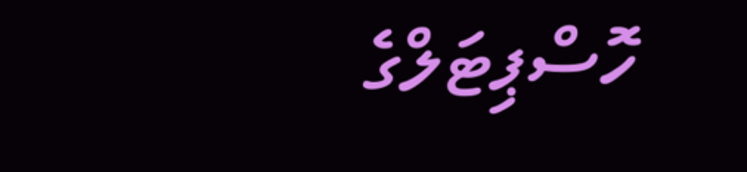ހޮސްޕިޓަލްގެ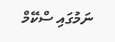ނަމުގައި ސްކޭމް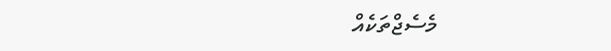މެސެޖްތަކެއް